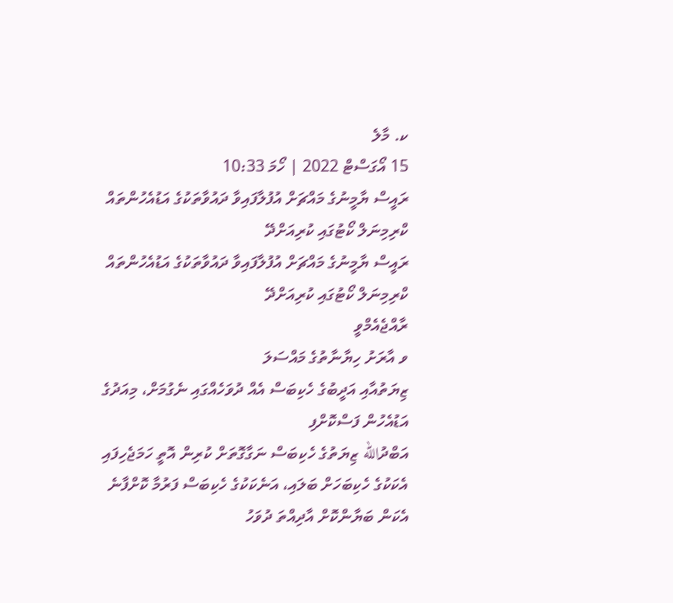ކ. މާލެ
15 އޯގަސްޓް 2022 | ހޯމަ 10:33
ރައީސް ޔާމީނުގެ މައްޗަށް އުފުލާފައިވާ ދައުވާތަކުގެ އަޑުއެހުންތައް ކްރިމިނަލް ކޯޓުގައި ކުރިއަށްދޭ
ރައީސް ޔާމީނުގެ މައްޗަށް އުފުލާފައިވާ ދައުވާތަކުގެ އަޑުއެހުންތައް ކްރިމިނަލް ކޯޓުގައި ކުރިއަށްދޭ
ރާއްޖެއެމްވީ
ވ އާރަށު ހިޔާނާތުގެ މައްސަލަ
ޒިޔަތުއާއި އަދީބުގެ ހެކިބަސް އެއް ދުވަހެއްގައި ނެގުމަށް، މިއަދުގެ އަޑުއެހުން ފަސްކޮށްފި
އަބްދުالله ޒިޔަތުގެ ހެކިބަސް ނަގާގޮތަށް ކުރިން އޮތީ ހަމަޖެހިފައި
އެކަކުގެ ހެކިބަހަށް ބަލައި، އަނެކަކުގެ ހެކިބަސް ފަރުމާ ކޮށްފާނެ
އެކަން ބަޔާންކޮށް އާދިއްތަ ދުވަހު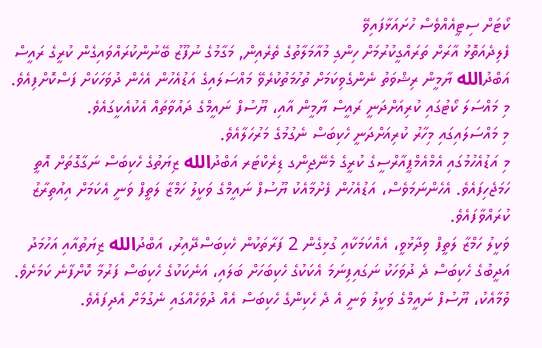ކޯޓަށް ސިޓީއެއްވެސް ހުށައަޅާފައިވޭ
ފެލިދެއަތޮޅު އާރަށް ތަރައްގީކުރުމަށް ހިންގި މުއާމަލާތުގެ ތެރެއިން, މަގާމުގެ ނުފޫޒު ބޭނުންކުރައްވައިގެން ކުރީގެ ރައީސް އަބްދުالله ޔާމީން ރިޝްވަތު ނެންގެވިކަމަށް ތުހުމަތުކުރެވޭ މައްސަލައިގެ އަޑުއެހުން އެހެން ދުވަހަކަށް ފަސްކޮށްފިއެވެ.
މި މައްސަލަ ކޯޓުގައި ކުރިއަށްދަނީ ރައީސް ޔާމީން އާއި، ޔޫސުފް ނައީމްގެ ދައުވާތައް އެކުއެކީގައެވެ.
މި މައްސަލައިގައި މިހާރު ކުރިއަށްދަނީ ހެކިބަސް ނެގުމުގެ މަރުހަލާއެވެ.
މި އަޑުއެހުމުގައި އެމްއެމްޕީއާރްސީގެ ކުރީގެ މެނޭޖިންގ ޑިރެކްޓަރ އަބްދުالله ޒިޔަތުގެ ހެކިބަސް ނަގާގޮތަށް އޮތީ ހަމަޖެހިފައެވެ. އެހެންނަމަވެސް، އަޑުއެހުން ފެށުމާއެކު ޔޫސުފް ނައީމްގެ ވަކީލު ހަމްޒާ ލަތީފް ވަނީ އެކަމަށް އިއުތިރާޒު ކުރައްވާފައެވެ.
ވަކީލު ހަމްޒާ ލަތީފް ވިދާޅުވީ، އެއްކަމަކާއި ގުޅިގެން 2 ފަރާތަކުން ހެކިބަސްދޭއިރު، އަބްދުالله ޒިޔަތުއާއި އަހުމަދު އަދީބުގެ ހެކިބަސް ދެ ދުވަހަކު ނަގައިފިނަމަ އެކަކުގެ ހެކިބަހަށް ބަލައި، އަނެކަކުގެ ހެކިބަސް ފަރުމާ ކޮށްފާނެ ކަމަށެވެ. ވުމާއެކު، ޔޫސުފް ނައީމްގެ ވަކީލު ވަނީ އެ ދެ ހެކިންގެ ހެކިބަސް އެއް ދުވަހެއްގައި ނެގުމަށް އެދިފައެވެ.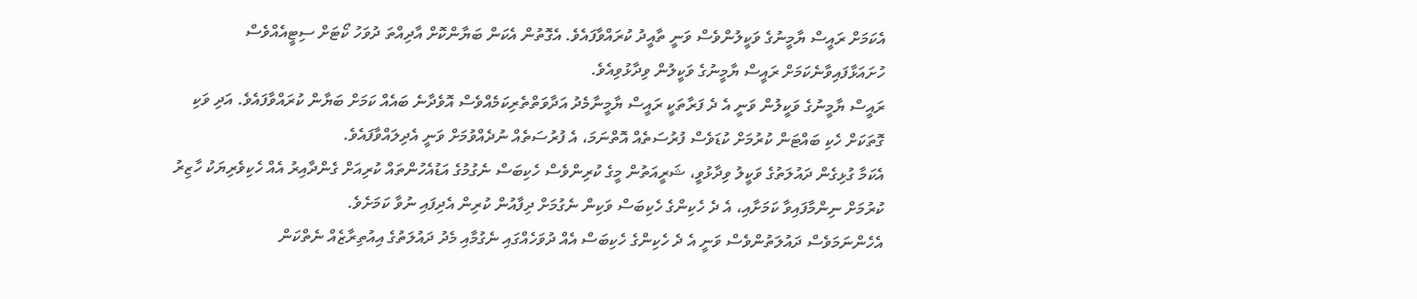އެކަމަށް ރައީސް ޔާމީނުގެ ވަކީލުންވެސް ވަނީ ތާއީދު ކުރައްވާފައެވެ. އެގޮތުން އެކަން ބަޔާންކޮށް އާދިއްތަ ދުވަހު ކޯޓަށް ސިޓީއެއްވެސް ހުށައަޅާފައިވާނެކަމަށް ރައީސް ޔާމީނުގެ ވަކީލުން ވިދާޅުވިއެވެ.
ރައީސް ޔާމީނުގެ ވަކީލުން ވަނީ އެ ދެ ފަރާތަކީ ރައީސް ޔާމީނާމެދު އަދާވަތްތެރިކަމެއްވެސް އޮވެދާނެ ބައެއް ކަމަށް ބަޔާން ކުރައްވާފައެވެ. އަދި ވަކި ގޮތަކަށް ހެކި ބައްޓަން ކުރުމަށް ކުޑަވެސް ފުރުސަތެއް އޮތްނަމަ، އެ ފުރުސަތެއް ނުދެއްވުމަށް ވަނީ އެދިލައްވާފައެވެ.
އެކަމާ ގުޅިގެން ދައުލަތުގެ ވަކީލު ވިދާޅުވީ، ޝަރީއަތުން މީގެ ކުރިންވެސް ހެކިބަސް ނެގުމުގެ އަޑުއެހުންތައް ކުރިއަށް ގެންދާއިރު އެއް ހެކިވެރިޔަކު ހާޒިރު ކުރުމަށް ނިންމާފައިވާ ކަމަށާއި، އެ ދެ ހެކިންގެ ހެކިބަސް ވަކިން ނެގުމަށް ދިފާއުން ކުރިން އެދިފައި ނުވާ ކަމަށެވެ.
އެހެންނަމަވެސް ދައުލަތުންވެސް ވަނީ އެ ދެ ހެކިންގެ ހެކިބަސް އެއް ދުވަހެއްގައި ނެގުމާއި މެދު ދައުލަތުގެ އިއުތިރާޒެއް ނެތްކަން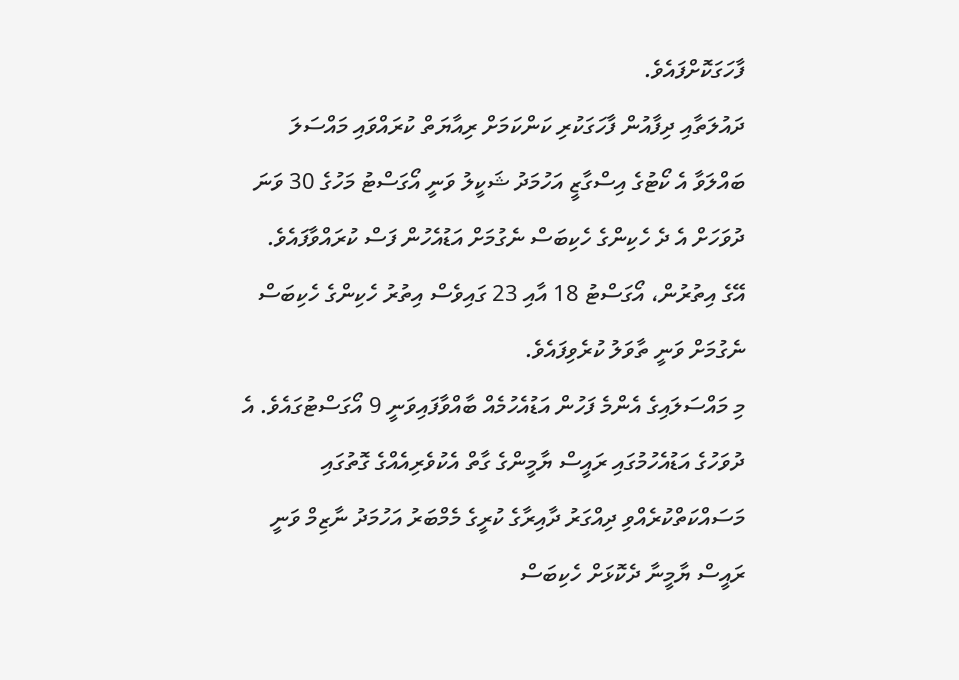ފާހަގަކޮށްފައެވެ.
ދައުލަތާއި ދިފާއުން ފާހަގަކުރި ކަންކަމަށް ރިއާޔަތް ކުރައްވައި މައްސަލަ ބައްލަވާ އެ ކޯޓުގެ އިސްގާޒީ އަހުމަދު ޝަކީލު ވަނީ އޯގަސްޓު މަހުގެ 30 ވަނަ ދުވަހަށް އެ ދެ ހެކިންގެ ހެކިބަސް ނެގުމަށް އަޑުއެހުން ފަސް ކުރައްވާފައެވެ.
އޭގެ އިތުރުން، އޯގަސްޓު 18 އާއި 23 ގައިވެސް އިތުރު ހެކިންގެ ހެކިބަސް ނެގުމަށް ވަނީ ތާވަލު ކުރެވިފައެވެ.
މި މައްސަލައިގެ އެންމެ ފަހުން އަޑުއެހުމެއް ބާއްވާފައިވަނީ 9 އޯގަސްޓުގައެވެ. އެ ދުވަހުގެ އަޑުއެހުމުގައި ރައީސް ޔާމީންގެ ގާތް އެކުވެރިއެއްގެ ގޮތުގައި މަސައްކަތްކުރެއްވި ދިއްގަރު ދާއިރާގެ ކުރީގެ މެމްބަރު އަހުމަދު ނާޒިމް ވަނީ ރައީސް ޔާމީނާ ދެކޮޅަށް ހެކިބަސް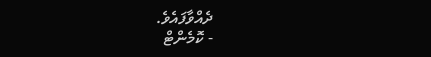ދެއްވާފައެވެ.
- ކޮމެންޓް